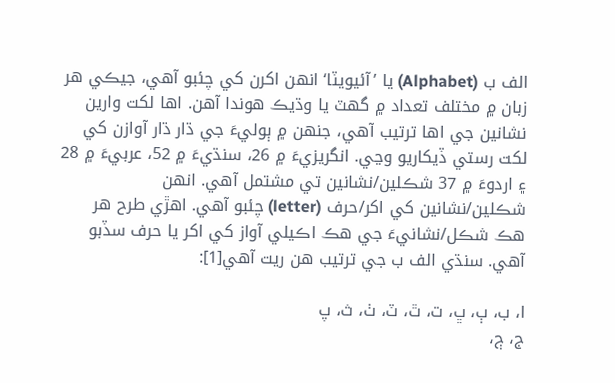الف ب (Alphabet) يا ’آئيويٽا‘ انھن اکرن کي چئبو آھي، جيڪي ھر زبان ۾ مختلف تعداد ۾ گھٽ يا وڌيڪ ھوندا آھن. اها لکت وارين نشانين جي اها ترتيب آهي، جنهن ۾ ٻوليءَ جي ڌار ڌار آوازن کي لکت رستي ڏيکاريو وڃي. انگريزيءَ ۾ 26، سنڌيءَ ۾ 52، عربيءَ ۾ 28 ۽ اردوءَ ۾ 37 شڪلين/نشانين تي مشتمل آهي. انھن شڪلين/نشانين کي اکر/حرف (letter) چئبو آھي. اھڙي طرح ھر ھڪ شڪل/نشانيءَ جي ھڪ اڪيلي آواز کي اکر يا حرف سڏبو آھي. سنڌي الف ب جي ترتيب هن ريت آهي[1]:

ا، ب، ٻ، ڀ، ت، ٿ، ٽ، ٺ، ث، پ
ج، ڄ،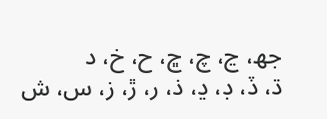جھ، ڃ، چ، ڇ، ح، خ، د
ڌ، ڏ، ڊ، ڍ، ذ، ر، ڙ، ز، س، ش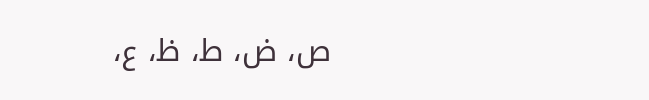ص، ض، ط، ظ، ع،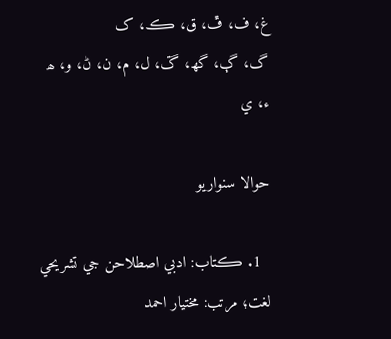غ، ف، ڦ، ق، ڪ، ک
گ، ڳ، گھ، ڱ، ل، م، ن، ڻ، و، ھ
ء، ي

حوالا سنواريو

  1. ڪتاب: ادبي اصطلاحن جي تشريحي لغت؛ مرتب: مختيار احمد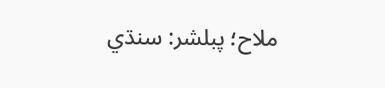ملاح؛ پبلشر: سنڌي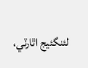لئنگئيج اٿارٽي،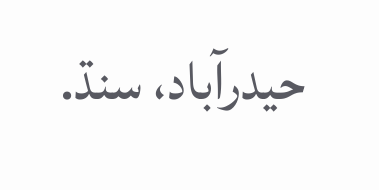حيدرآباد، سنڌ.